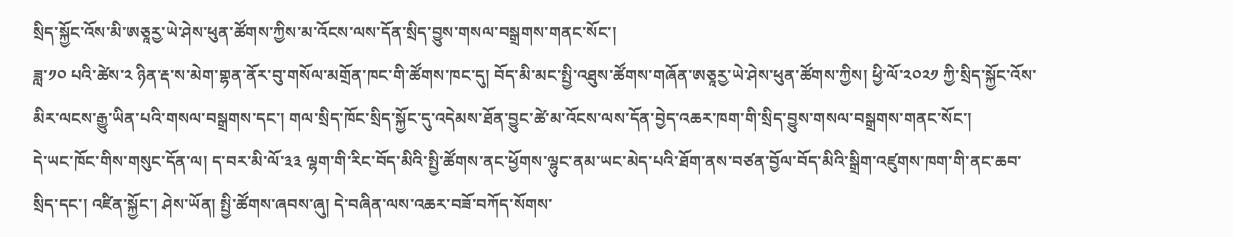སྲིད་སྐྱོང་འོས་མི་ཨཅཱརྱ་ཡེ་ཤེས་ཕུན་ཚོགས་ཀྱིས་མ་འོངས་ལས་དོན་སྲིད་བྱུས་གསལ་བསྒྲགས་གནང་སོང་།
ཟླ་༡༠ པའི་ཚེས་༢ ཉིན་རྡ་ས་མེག་གྷན་ནོར་བུ་གསོལ་མགྲོན་ཁང་གི་ཚོགས་ཁང་དུ། བོད་མི་མང་སྤྱི་འཐུས་ཚོགས་གཞོན་ཨཅཱརྱ་ཡེ་ཤེས་ཕུན་ཚོགས་ཀྱིས། ཕྱི་ལོ་༢༠༢༡ ཀྱི་སྲིད་སྐྱོང་འོས་མིར་ལངས་རྒྱུ་ཡིན་པའི་གསལ་བསྒྲགས་དང་། གལ་སྲིད་ཁོང་སྲིད་སྐྱོང་དུ་འདེམས་ཐོན་བྱུང་ཚེ་མ་འོངས་ལས་དོན་བྱེད་འཆར་ཁག་གི་སྲིད་བྱུས་གསལ་བསྒྲགས་གནང་སོང་།
དེ་ཡང་ཁོང་གིས་གསུང་དོན་ལ། ད་བར་མི་ལོ་༣༣ ལྷག་གི་རིང་བོད་མིའི་སྤྱི་ཚོགས་ནང་ཕྱོགས་ལྷུང་ནམ་ཡང་མེད་པའི་ཐོག་ནས་བཙན་བྱོལ་བོད་མིའི་སྒྲིག་འཛུགས་ཁག་གི་ནང་ཆབ་སྲིད་དང་། འཛིན་སྐྱོང་། ཤེས་ཡོན། སྤྱི་ཚོགས་ཞབས་ཞུ། དེ་བཞིན་ལས་འཆར་བཟོ་བཀོད་སོགས་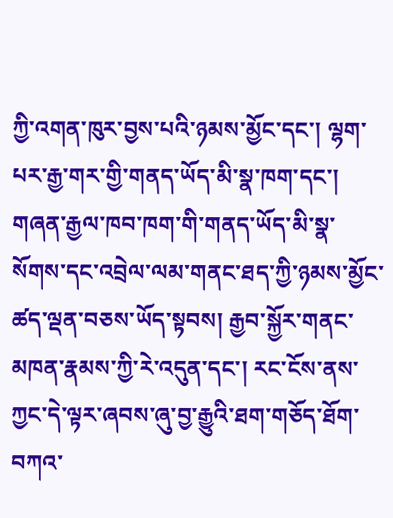ཀྱི་འགན་ཁུར་བྱས་པའི་ཉམས་མྱོང་དང་། ལྷག་པར་རྒྱ་གར་གྱི་གནད་ཡོད་མི་སྣ་ཁག་དང་། གཞན་རྒྱལ་ཁབ་ཁག་གི་གནད་ཡོད་མི་སྣ་སོགས་དང་འབྲེལ་ལམ་གནང་ཐད་ཀྱི་ཉམས་མྱོང་ཚད་ལྡན་བཅས་ཡོད་སྟབས། རྒྱབ་སྐྱོར་གནང་མཁན་རྣམས་ཀྱི་རེ་འདུན་དང་། རང་ངོས་ནས་ཀྱང་དེ་ལྟར་ཞབས་ཞུ་བྱ་རྒྱུའི་ཐག་གཅོད་ཐོག་བཀའ་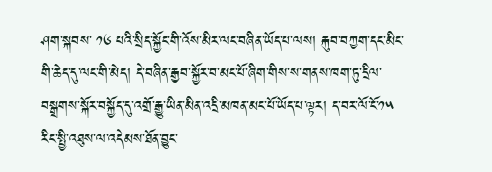ཤག་སྐབས་ ༡༦ པའི་སྲིད་སྐྱོང་གི་འོས་མིར་ལང་བཞིན་ཡོད་པ་ལས། རྐུབ་བཀྱག་དང་མིང་གི་ཆེད་དུ་ལང་གི་མེད། དེ་བཞིན་རྒྱབ་སྐྱོར་བ་མང་པོ་ཞིག་གིས་ས་གནས་ཁག་ཏུ་དྲིལ་བསྒྲགས་སྐོར་བསྐྱོད་དུ་འགྲོ་རྒྱུ་ཡིན་མིན་འདྲི་མཁན་མང་པོ་ཡོད་པ་ལྟར། ད་བར་ལོ་ངོ་༡༥ རིང་སྤྱི་འཐུས་ལ་འདེམས་ཐོན་བྱུང་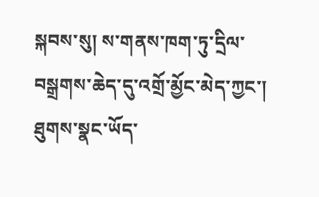སྐབས་སུ། ས་གནས་ཁག་ཏུ་དྲིལ་བསྒྲགས་ཆེད་དུ་འགྲོ་མྱོང་མེད་ཀྱང་། ཐུགས་སྣང་ཡོད་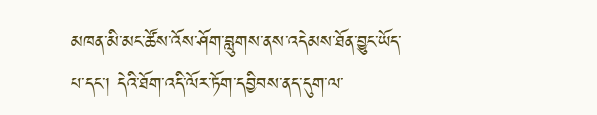མཁན་མི་མང་ཚོས་འོས་ཤོག་བླུགས་ནས་འདེམས་ཐོན་བྱུང་ཡོད་པ་དང་། དེའི་ཐོག་འདི་ལོར་ཏོག་དབྱིབས་ནད་དུག་ལ་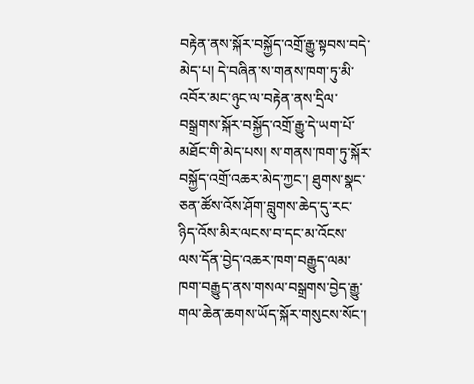བརྟེན་ནས་སྐོར་བསྐྱོད་འགྲོ་རྒྱུ་སྟབས་བདེ་མེད་པ། དེ་བཞིན་ས་གནས་ཁག་ཏུ་མི་འབོར་མང་ཉུང་ལ་བརྟེན་ནས་དྲིལ་བསྒྲགས་སྐོར་བསྐྱོད་འགྲོ་རྒྱུ་དེ་ཡག་པོ་མཐོང་གི་མེད་པས། ས་གནས་ཁག་ཏུ་སྐོར་བསྐྱོད་འགྲོ་འཆར་མེད་ཀྱང་། ཐུགས་སྣང་ཅན་ཚོས་འོས་ཤོག་བླུགས་ཆེད་དུ་རང་ཉིད་འོས་མིར་ལངས་བ་དང་མ་འོངས་ལས་དོན་བྱེད་འཆར་ཁག་བརྒྱུད་ལམ་ཁག་བརྒྱུད་ནས་གསལ་བསྒྲགས་བྱེད་རྒྱུ་གལ་ཆེན་ཆགས་ཡོད་སྐོར་གསུངས་སོང་།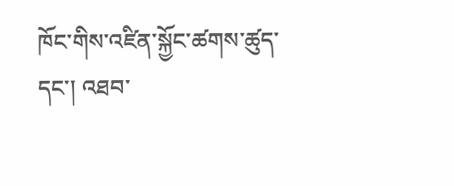ཁོང་གིས་འཛིན་སྐྱོང་ཚགས་ཚུད་དང་། འཐབ་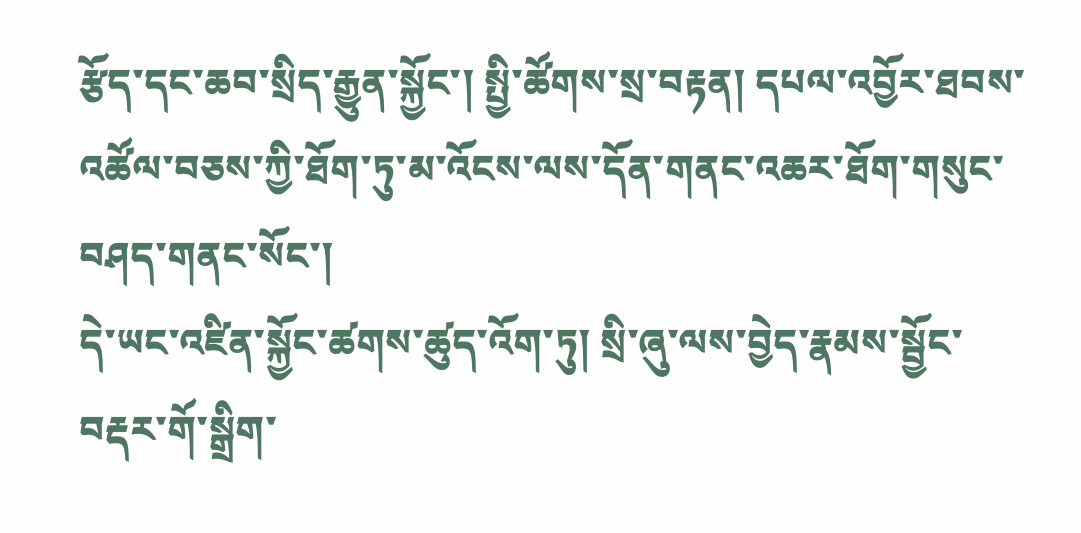རྩོད་དང་ཆབ་སྲིད་རྒྱུན་སྐྱོང་། སྤྱི་ཚོགས་སྲ་བརྟན། དཔལ་འབྱོར་ཐབས་འཚོལ་བཅས་ཀྱི་ཐོག་ཏུ་མ་འོངས་ལས་དོན་གནང་འཆར་ཐོག་གསུང་བཤད་གནང་སོང་།
དེ་ཡང་འཛིན་སྐྱོང་ཚགས་ཚུད་འོག་ཏུ། སྲི་ཞུ་ལས་བྱེད་རྣམས་སྦྱོང་བརྡར་གོ་སྒྲིག་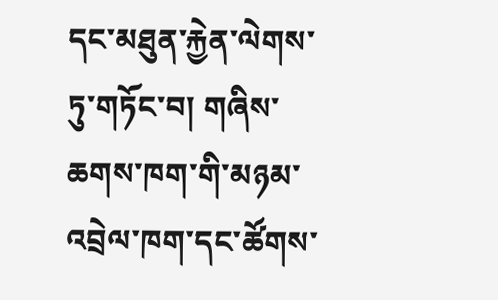དང་མཐུན་རྐྱེན་ལེགས་ཏུ་གཏོང་བ། གཞིས་ཆགས་ཁག་གི་མཉམ་འབྲེལ་ཁག་དང་ཚོགས་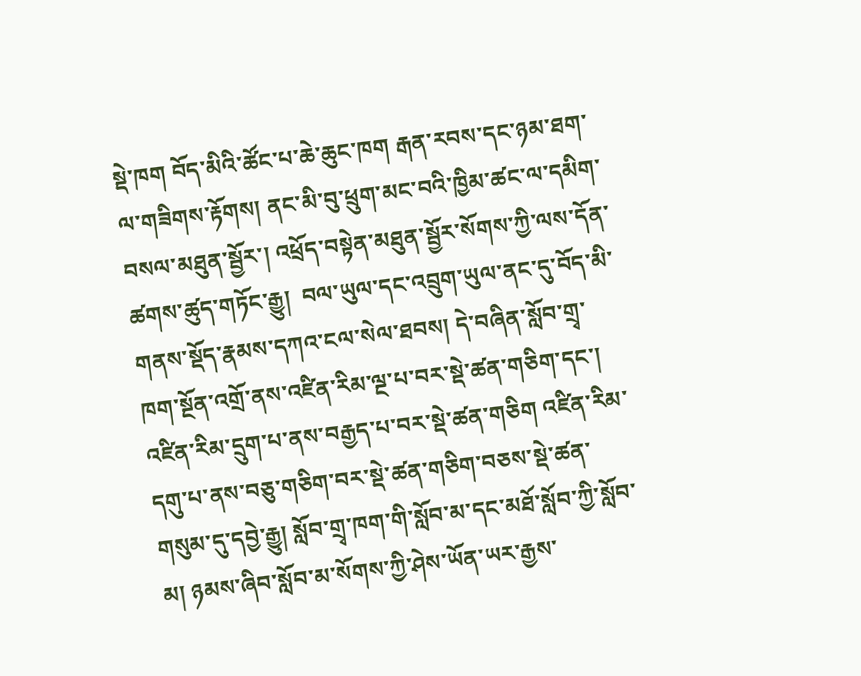སྡེ་ཁག བོད་མིའི་ཚོང་པ་ཆེ་ཆུང་ཁག རྒན་རབས་དང་ཉམ་ཐག་ལ་གཟིགས་རྟོགས། ནང་མི་བུ་ཕྲུག་མང་བའི་ཁྱིམ་ཚང་ལ་དམིག་བསལ་མཐུན་སྦྱོར་། འཕྲོད་བསྟེན་མཐུན་སྦྱོར་སོགས་ཀྱི་ལས་དོན་ཚགས་ཚུད་གཏོང་རྒྱུ།  བལ་ཡུལ་དང་འབྲུག་ཡུལ་ནང་དུ་བོད་མི་གནས་སྡོད་རྣམས་དཀའ་ངལ་སེལ་ཐབས། དེ་བཞིན་སློབ་གྲྭ་ཁག་སྔོན་འགྲོ་ནས་འཛིན་རིམ་ལྔ་པ་བར་སྡེ་ཚན་གཅིག་དང་། འཛིན་རིམ་དྲུག་པ་ནས་བརྒྱད་པ་བར་སྡེ་ཚན་གཅིག འཛིན་རིམ་དགུ་པ་ནས་བཅུ་གཅིག་བར་སྡེ་ཚན་གཅིག་བཅས་སྡེ་ཚན་གསུམ་དུ་དབྱེ་རྒྱུ། སློབ་གྲྭ་ཁག་གི་སློབ་མ་དང་མཐོ་སློབ་ཀྱི་སློབ་མ། ཉམས་ཞིབ་སློབ་མ་སོགས་ཀྱི་ཤེས་ཡོན་ཡར་རྒྱས་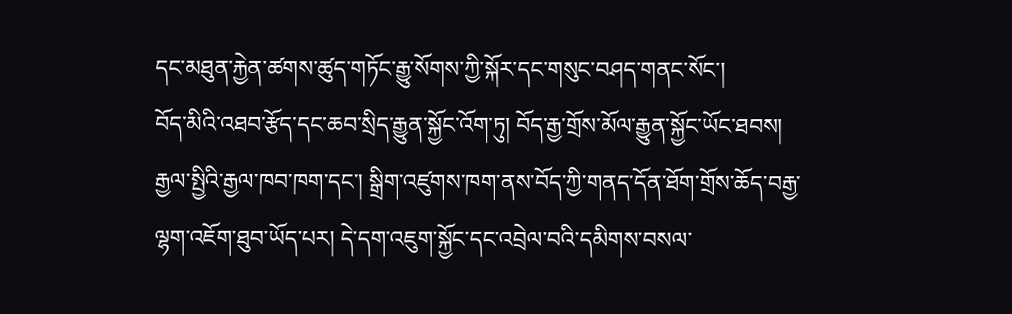དང་མཐུན་རྐྱེན་ཚགས་ཚུད་གཏོང་རྒྱུ་སོགས་ཀྱི་སྐོར་དང་གསུང་བཤད་གནང་སོང་།
བོད་མིའི་འཐབ་རྩོད་དང་ཆབ་སྲིད་རྒྱུན་སྐྱོང་འོག་ཏུ། བོད་རྒྱ་གྲོས་མོལ་རྒྱུན་སྐྱོང་ཡོང་ཐབས། རྒྱལ་སྤྱིའི་རྒྱལ་ཁབ་ཁག་དང་། སྒྲིག་འཛུགས་ཁག་ནས་བོད་ཀྱི་གནད་དོན་ཐོག་གྲོས་ཆོད་བརྒྱ་ལྷག་འཇོག་ཐུབ་ཡོད་པར། དེ་དག་འཇུག་སྐྱོང་དང་འབྲེལ་བའི་དམིགས་བསལ་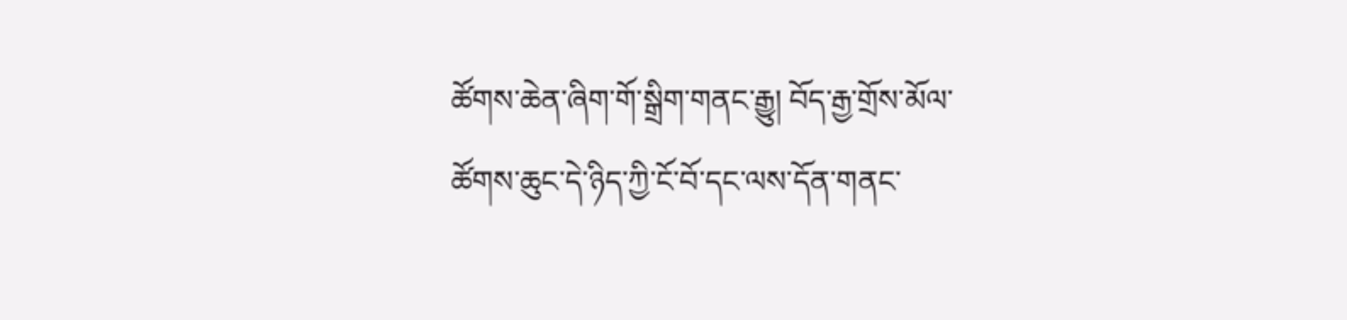ཚོགས་ཆེན་ཞིག་གོ་སྒྲིག་གནང་རྒྱུ། བོད་རྒྱ་གྲོས་མོལ་ཚོགས་ཆུང་དེ་ཉིད་ཀྱི་ངོ་བོ་དང་ལས་དོན་གནང་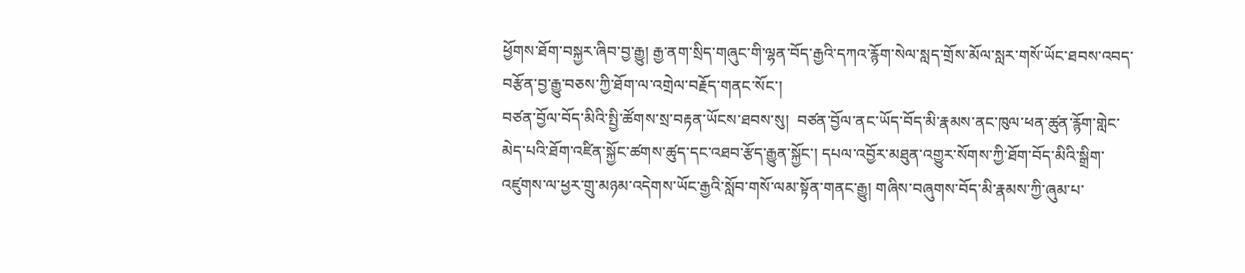ཕྱོགས་ཐོག་བསྐྱར་ཞིབ་བྱ་རྒྱུ། རྒྱ་ནག་སྲིད་གཞུང་གི་ལྷན་བོད་རྒྱའི་དཀའ་རྙོག་སེལ་སླད་གྲོས་མོལ་སླར་གསོ་ཡོང་ཐབས་འབད་བརྩོན་བྱ་རྒྱུ་བཅས་ཀྱི་ཐོག་ལ་འགྲེལ་བརྗོད་གནང་སོང་།
བཙན་བྱོལ་བོད་མིའི་སྤྱི་ཚོགས་སྲ་བརྟན་ཡོངས་ཐབས་སུ།  བཙན་བྱོལ་ནང་ཡོད་བོད་མི་རྣམས་ནང་ཁུལ་ཕན་ཚུན་རྙོག་གླེང་མེད་པའི་ཐོག་འཛིན་སྐྱོང་ཚགས་ཚུད་དང་འཐབ་རྩོད་རྒྱུན་སྐྱོང་། དཔལ་འབྱོར་མཐུན་འགྱུར་སོགས་ཀྱི་ཐོག་བོད་མིའི་སྒྲིག་འཛུགས་ལ་ཕྱར་གྲུ་མཉམ་འདེགས་ཡོང་རྒྱའི་སློབ་གསོ་ལམ་སྟོན་གནང་རྒྱུ། གཞིས་བཞུགས་བོད་མི་རྣམས་ཀྱི་ཞུམ་པ་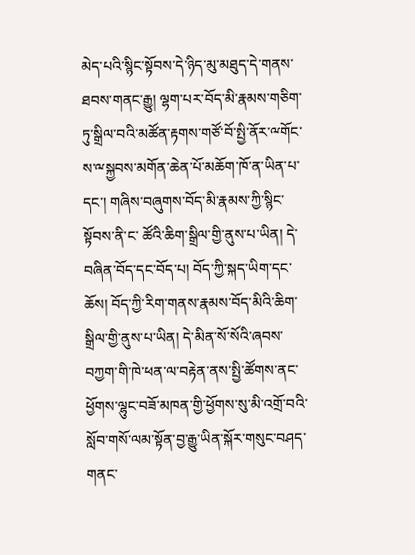མེད་པའི་སྙིང་སྟོབས་དེ་ཉིད་མུ་མཐུད་དེ་གནས་ཐབས་གནང་རྒྱུ། ལྷག་པར་བོད་མི་རྣམས་གཅིག་ཏུ་སྒྲིལ་བའི་མཚོན་རྟགས་གཙོ་བོ་སྤྱི་ནོར་ྋགོང་ས་ྋསྐྱབས་མགོན་ཆེན་པོ་མཆོག་ཁོ་ན་ཡིན་པ་དང་། གཞིས་བཞུགས་བོད་མི་རྣམས་ཀྱི་སྙིང་སྟོབས་ནི་ང་ ཚོའི་ཆིག་སྒྲིལ་གྱི་ནུས་པ་ཡིན། དེ་བཞིན་བོད་དང་བོད་པ། བོད་ཀྱི་སྐད་ཡིག་དང་ཆོས། བོད་ཀྱི་རིག་གནས་རྣམས་བོད་མིའི་ཆིག་སྒྲིལ་གྱི་ནུས་པ་ཡིན། དེ་མིན་སོ་སོའི་ཞབས་བཀྱག་གི་ཁེ་ཕན་ལ་བརྟེན་ནས་སྤྱི་ཚོགས་ནང་ཕྱོགས་ལྷུང་བཟོ་མཁན་གྱི་ཕྱོགས་སུ་མི་འགྲོ་བའི་སློབ་གསོ་ལམ་སྟོན་བྱ་རྒྱུ་ཡིན་སྐོར་གསུང་བཤད་གནང་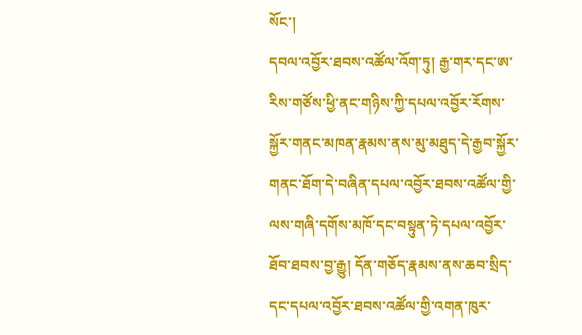སོང་།
དབལ་འབྱོར་ཐབས་འཚོལ་འོག་ཏུ། རྒྱ་གར་དང་ཨ་རིས་གཙོས་ཕྱི་ནང་གཉིས་ཀྱི་དཔལ་འབྱོར་རོགས་སྐྱོར་གནང་མཁན་རྣམས་ནས་མུ་མཐུད་དེ་རྒྱབ་སྐྱོར་གནང་ཐོག་དེ་བཞིན་དཔལ་འབྱོར་ཐབས་འཚོལ་གྱི་ལས་གཞི་དགོས་མཁོ་དང་བསྟུན་ཏེ་དཔལ་འབྱོར་ཐོབ་ཐབས་བྱ་རྒྱུ། དོན་གཅོད་རྣམས་ནས་ཆབ་སྲིད་དང་དཔལ་འབྱོར་ཐབས་འཚོལ་གྱི་འགན་ཁུར་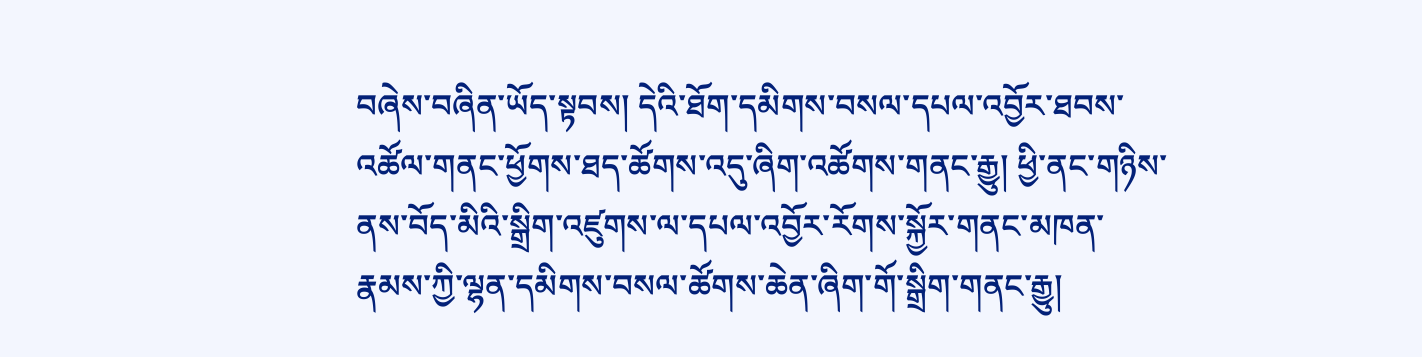བཞེས་བཞིན་ཡོད་སྟབས། དེའི་ཐོག་དམིགས་བསལ་དཔལ་འབྱོར་ཐབས་འཚོལ་གནང་ཕྱོགས་ཐད་ཚོགས་འདུ་ཞིག་འཚོགས་གནང་རྒྱུ། ཕྱི་ནང་གཉིས་ནས་བོད་མིའི་སྒྲིག་འཛུགས་ལ་དཔལ་འབྱོར་རོགས་སྐྱོར་གནང་མཁན་རྣམས་ཀྱི་ལྷན་དམིགས་བསལ་ཚོགས་ཆེན་ཞིག་གོ་སྒྲིག་གནང་རྒྱུ།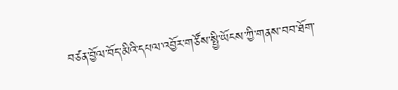བཙན་བྱོལ་བོད་མིའི་དཔལ་འབྱོར་གཙོས་སྤྱི་ཡོངས་ཀྱི་གནས་བབ་ཐོག་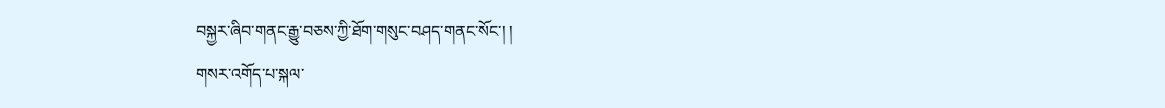བསྐྱར་ཞིབ་གནང་རྒྱུ་བཅས་ཀྱི་ཐོག་གསུང་བཤད་གནང་སོང་། །
གསར་འགོད་པ་སྐལ་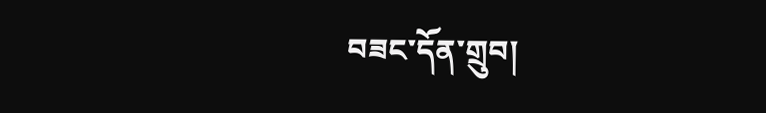བཟང་དོན་གྲུབ།